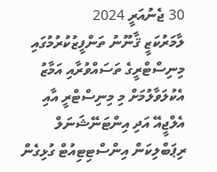30 ޖެނުއަރީ 2024
ލާމަރުކަޒީ ޤާނޫނު ތަންފީޒުކުރުމުގައި މިނިސްޓްރީގެ ތަސައްވުރާއި އަމާޒު އެކުލަވާލުމަށް މި މިނިސްޓްރީ އާއި އެލްޖީއޭ އަދި އިންޓަނޭޝަނަލް ރިޕަބްލިކަން އިންސްޓިޓިއުޓް ގުޅިގެން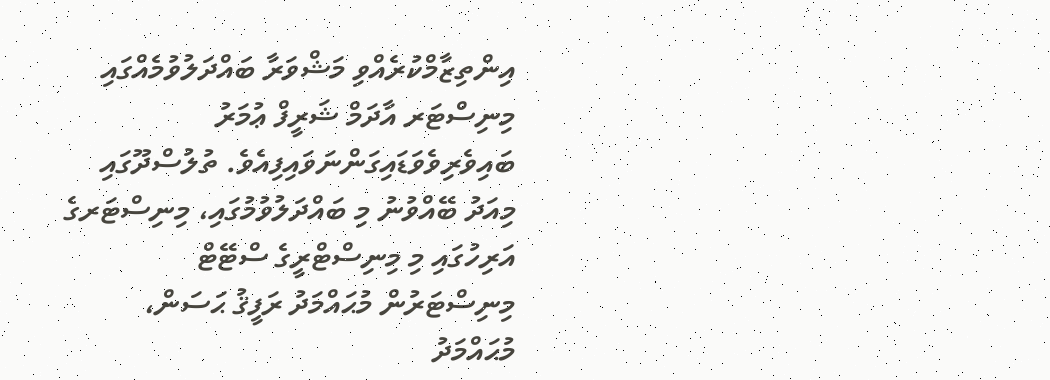އިންތިޒާމްކުރެއްވި މަޝްވަރާ ބައްދަލުވުމެއްގައި މިނިސްޓަރ އާދަމް ޝަރީފް ޢުމަރު ބައިވެރިވެވަޑައިގަންނަވައިފިއެވެ. ތުލުސްދޫގައި މިއަދު ބޭއްވުނު މި ބައްދަލުވުމުގައި، މިނިސްޓަރގެ އަރިހުގައި މި މިނިސްޓްރީގެ ސްޓޭޓް މިނިސްޓަރުން މުޙައްމަދު ރަފީޤު ޙަސަން، މުޙައްމަދު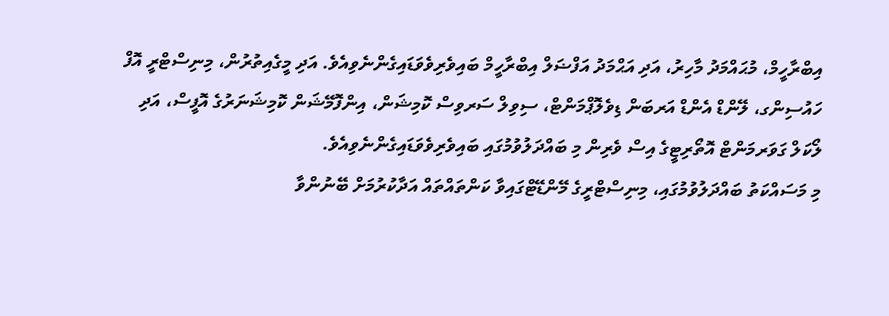އިބްރާހީމް، މުޙައްމަދު މާހިރު، އަދި އަޙްމަދު އަފްޟަލް އިބްރާހީމް ބައިވެރިވެވަޑައިގެންނެވިއެވެ. އަދި މީގެއިތުރުން، މިނިސްޓްރީ އޮފް ހައުސިންގ، ލޭންޑް އެންޑް އަރބަން ޑިވެލޮޕްމަންޓް، ސިވިލް ސަރވިސް ކޮމިޝަން، އިންފޮމޭޝަން ކޮމިޝަނަރުގެ އޮފީސް، އަދި ލޯކަލް ގަވަރމަންޓް އޮތޯރިޓީގެ އިސް ވެރިން މި ބައްދަލުވުމުގައި ބައިވެރިވެވަޑައިގެންނެވިއެވެ.
މި މަސައްކަތު ބައްދަލުވުމުގައި، މިނިސްޓްރީގެ މޭންޑޭޓްގައިވާ ކަންތައްތައް އަދާކުރުމަށް ބޭނުންވާ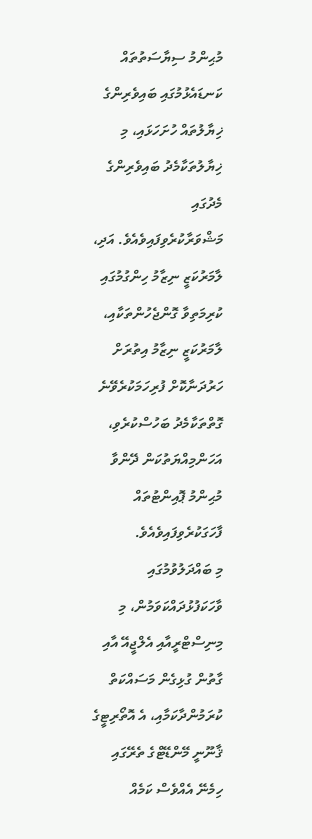މުޙިންމު ސިޔާސަތުތައް ކަނޑައެޅުމުގައި ބައިވެރިންގެ ޚިޔާލުތައް ހުށަހަޅައި، މި ޚިޔާލުތަކާމެދު ބައިވެރިންގެ މެދުގައި މަޝްވަރާކުރެވިފައިވެއެވެ. އަދި، ލާމަރުކަޒީ ނިޒާމު ހިންގުމުގައި ކުރިމަތިވާ ގޮންޖެހުންތަކާއި، ލާމަރުކަޒީ ނިޒާމު އިތުރަށް ހަރުދަނާކޮށް ފުރިހަމަކުރެވޭނެ ގޮތްތަކާމެދު ބަހުސްކުރެވި، އަހަންމިއްޔަތުކަން ދޭންވާ މުޙިންމު ޕޮއިންޓުތައް ފާހަގަކުރެވިފައިވެއެވެ.
މި ބައްދަލުވުމުގައި ވާހަކަފުޅުދައްކަވަމުން، މި މިނިސްޓްރީއާއި އެލްޖީއޭ އާއި ގާތުން ގުޅިގެން މަސައްކަތް ކުރަމުންދާކަމާއި، އެ އޮތޯރިޓީގެ ޤާނޫނީ މޭންޑޭޓްގެ ތެރޭގައި ހިމެނޭ އެއްވެސް ކަމެއް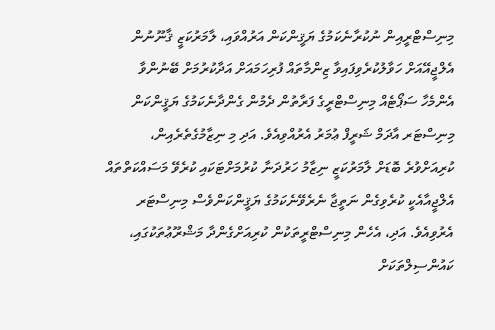މިނިސްޓްރީއިން ނުކުރާނެކަމުގެ ޔަޤީންކަން އަރުއްވައި، ލާމަރުކަޒީ ޤާނޫނުން އެލްޖީއޭއަށް ހަވާލުކުރެވިފައިވާ ޒިންމާތައް ފުރިހަމައަށް އަދާކުރުމަށް ބޭނުންވާ އެންމެހާ ސަޕޯޓެއް މިނިސްޓްރީގެ ފަރާތުން ދެމުން ގެންދާނެކަމުގެ ޔަޤީންކަން މިނިސްޓަރ އާދަމް ޝަރީފް ޢުމަރު އެރުއްވިއެވެ. އަދި މި ނިޒާމުގެތެރެއިން، ކުރިއަށްވުރެ ބޮޑަށް ލާމަރުކަޒީ ނިޒާމު ހަރުދަނާ ކުރުމަށްޓަކައި ކުރެވޭ މަސައްކަތްތައް އެލްޖީއާއެކީ ކުރެވިގެން ނަތީޖާ ނެރެވޭނެކަމުގެ ޔަޤީންކަންވެސް މިނިސްޓަރ އެރުވިއެވެ. އަދި، އެހެން މިނިސްޓްރީތަކުން ކުރިއަށްގެންދާ މަޝްރޫޢުތަކުގައި، ކައުންސިލްތަކަށް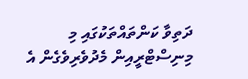ދަތިވާ ކަންތައްތަކުގައި މި މިނިސްޓްރީއިން މެދުވެރިވެގެން އެ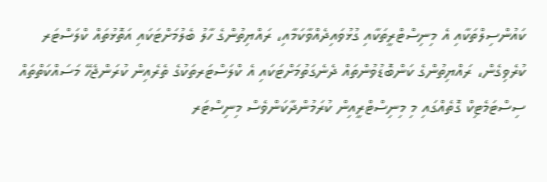ކައުންސިލްތަކާއި އެ މިނިސްޓްރީތަކާއި ގުޅުވައިދެއްވާކަމާއި، ރައްޔިތުންގެ ހާލު ބެލުމަށްޓަކައި އަތޮޅުތައް ކްލަސްޓަރ ކުރެވިގެން، ރައްޔިތުންގެ ކަންބޮޑުވުންތައް ދެނެގަތުމަށްޓަކައި އެ ކްލަސްޓަރތަކުގެ ތެރެއިން ކުރަންޖެހޭ މަސައްކަތްތައް ސިސްޓަމެޓިކް ގޮތެއްގައި މި މިނިސްޓްރީއިން ކުރަމުންދާކަންވެސް މިނިސްޓަރ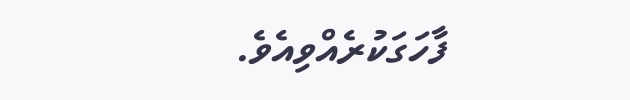ފާހަގަކުރެއްވިއެވެ.